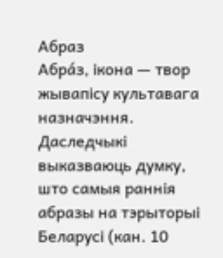Абраз
Абра́з, ікона — твор жывапісу культавага назначэння.
Даследчыкі выказваюць думку, што самыя раннія абразы на тэрыторыі Беларусі (кан. 10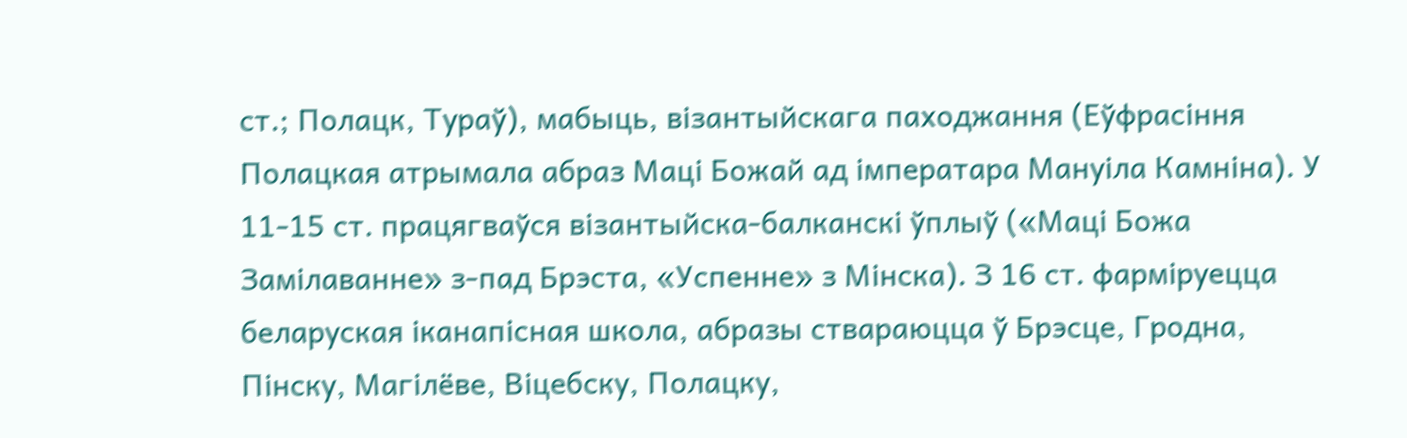ст.; Полацк, Тураў), мабыць, візантыйскага паходжання (Еўфрасіння Полацкая атрымала абраз Маці Божай ад імператара Мануіла Камніна). У 11-15 ст. працягваўся візантыйска-балканскі ўплыў («Маці Божа Замілаванне» з-пад Брэста, «Успенне» з Мінска). З 16 ст. фарміруецца беларуская іканапісная школа, абразы ствараюцца ў Брэсце, Гродна, Пінску, Магілёве, Віцебску, Полацку,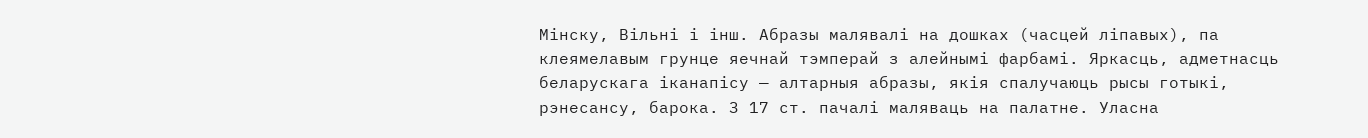Мінску, Вільні і інш. Абразы малявалі на дошках (часцей ліпавых), па клеямелавым грунце яечнай тэмперай з алейнымі фарбамі. Яркасць, адметнасць беларускага іканапісу — алтарныя абразы, якія спалучаюць рысы готыкі, рэнесансу, барока. З 17 ст. пачалі маляваць на палатне. Уласна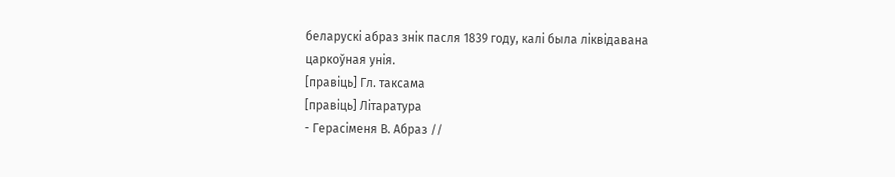беларускі абраз знік пасля 1839 году, калі была ліквідавана царкоўная унія.
[правіць] Гл. таксама
[правіць] Літаратура
- Герасіменя В. Абраз //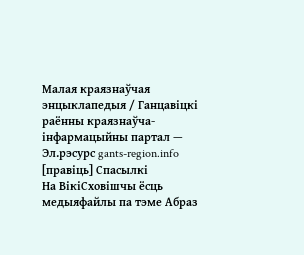Малая краязнаўчая энцыклапедыя / Ганцавіцкі раённы краязнаўча-інфармацыйны партал — Эл.рэсурс gants-region.info
[правіць] Спасылкі
На ВікіСховішчы ёсць медыяфайлы па тэме Абраз